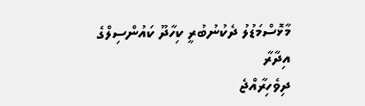މާޅޮސްމަޑުލު ދެކުނުބުރީ ކިހާދޫ ކައުންސިލްގެ އިދާރާ
ދިވެހިރާއްޖެ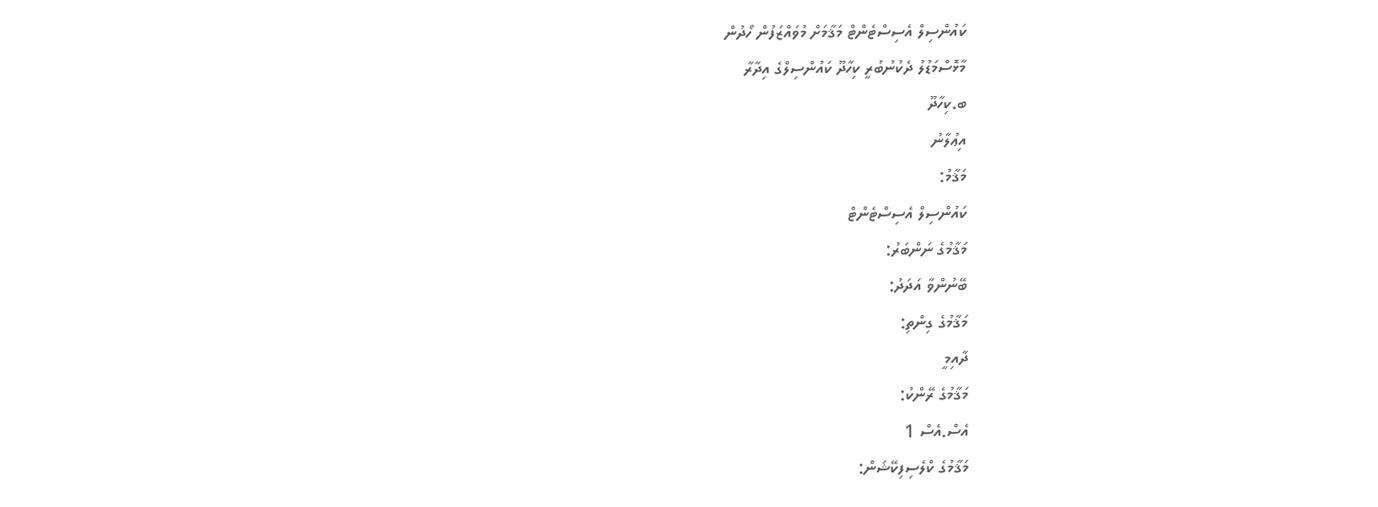ކައުންސިލް އެސިސްޓެންޓް މަޤާމަށް މުވައްޒަފުން ހޯދުން
މާޅޮސްމަޑުލު ދެކުނުބުރީ ކިހާދޫ ކައުންސިލްގެ އިދާރާ
ބ.ކިހާދޫ
އިޢުލާނު
މަޤާމު:
ކައުންސިލް އެސިސްޓެންޓް
މަޤާމުގެ ނަންބަރު:
ބޭނުންވާ އަދަދު:
މަޤާމުގެ ގިންތި:
ދާއިމީ
މަޤާމުގެ ރޭންކު:
އެސް.އެސް 1
މަޤާމުގެ ކްލެސިފިކޭޝަން: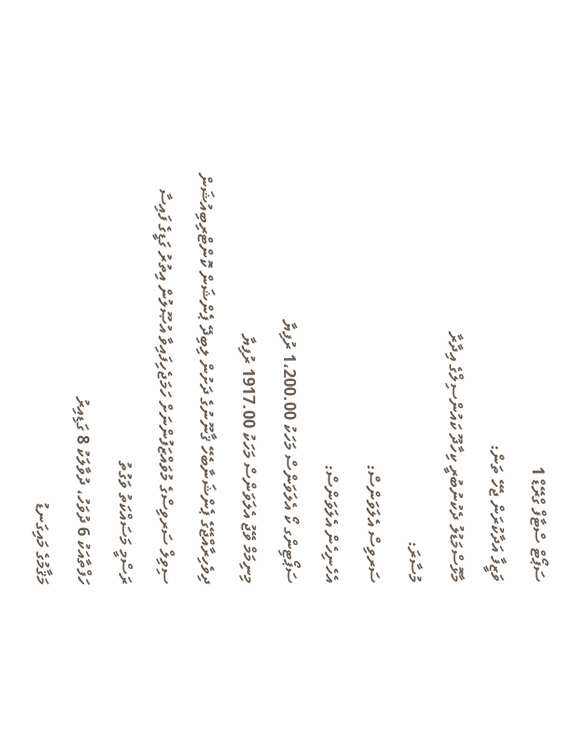ސަޕޯޓް ސްޓާފް ގްރޭޑް 1
ވަޒީފާ އަދާކުރަން ޖެހޭ ތަން:
މާޅޮސްމަޑުލު ދެކުނުބުރީ ކިހާދޫ ކައުންސިލްގެ އިދާރާ
މުސާރަ:
ސަރވިސް އެލަވަންސް:
އެހެނިހެން އެލަވަންސް:
ސަޕޯޓިންގ ކޯ އެލަވަންސް މަހަކު 1،200.00 ރުފިޔާ
މިނިމަމް ވޭޖު އެލަވަންސް މަހަކު 1917.00 ރުފިޔާ
ދިވެހިރާއްޖޭގެ ޕެންޝަނާބެހޭ ޤާނޫނުގެ ދަށުން ލިބިދޭ ޕެންޝަން ކޮންޓްރިބިއުޝަން
ސިވިލް ސަރވިސްގެ މުވައްޒަފުންނަށް ހަމަޖެހިފައިވާ އުޞޫލުން އިތުރު ގަޑީގެ ފައިސާ
ރަސްމީ މަސައްކަތު ވަގުތު
ހަފްތާއަކު 6 ދުވަހު، ދުވާލަކު 8 ގަޑިއިރު
މަޤާމުގެ މައިގަނޑު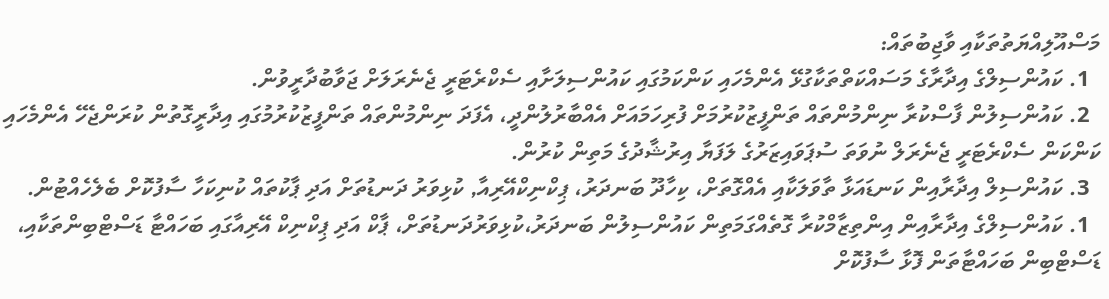މަސްއޫލިއްޔަތުތަކާއި ވާޖިބުތައް:
  1. ކައުންސިލްގެ އިދާރާގެ މަސައްކަތްތަކާގުޅޭ އެންމެހައި ކަންކަމުގައި ކައުންސިލަށާއި ސެކްރެޓަރީ ޖެނެރަލަށް ޖަވާބުދާރީވުން.
  2. ކައުންސިލުން ފާސްކުރާ ނިންމުންތައް ތަންފީޒުކުރުމަށް ފުރިހަމައަށް އެއްބާރުލުންދީ، އެފަދަ ނިންމުންތައް ތަންފީޒުކުރުމުގައި އިދާރީގޮތުން ކުރަންޖެހޭ އެންމެހައި ކަންކަން ސެކްރެޓަރީ ޖެނެރަލް ނުވަތަ ސުޕަވައިޒަރުގެ ލަފަޔާ އިރުޝާދުގެ މަތިން ކުރުން.
  3. ކައުންސިލް އިދާރާއިން ކަނޑައަޅާ ތާވަލަކާއި އެއްގޮތަށް، ކިހާދޫ ބަނދަރު، ޕިކްނިކްއޭރިއާ, ކުޅިވަރު ދަނޑުތަށް އަދި ޕާކުތައް ކުނިކަހާ ސާފުކޮށް ބެލެހެއްޓުން.
  1. ކައުންސިލްގެ އިދާރާއިން އިންތިޒާމްކުރާ ގޮތެއްގަމަތިން ކައުންސިލުން ބަނދަރު،ކުޅިވަރުދަނޑުތަށް، ޕާކް އަދި ޕިކްނިކް އޭރިއާގައި ބަހައްޓާ ޑަސްޓްބިންތަކާއި، ޑަސްޓްބިން ބަހައްޓާތަން ފޮޅާ ސާފުކޮށް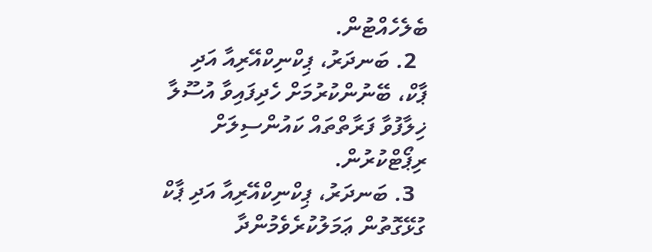ބެލެހެއްޓުން.
  2. ބަނދަރު، ޕިކްނިކްއޭރިއާ އަދި ޕާކް، ބޭނުންކުރުމަށް ހެދިފައިވާ އުސޫލާ ޚިލާފުވާ ފަރާތްތައް ކައުންސިލަށް ރިޕޯޓްކުރުން.
  3. ބަނދަރު، ޕިކްނިކްއޭރިއާ އަދި ޕާކް ގުޅޭގޮތުން ޢަމަލުކުރެވެމުންދާ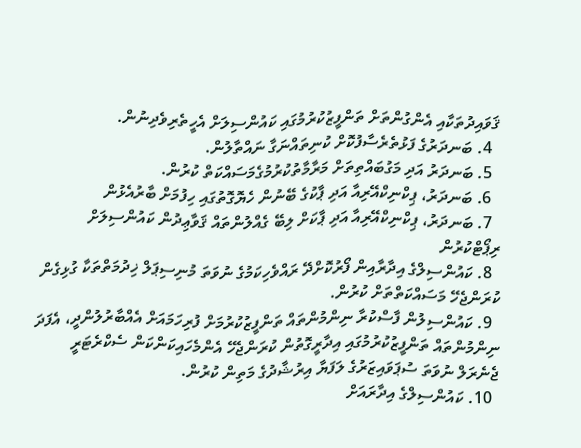ޤަވައިދުތަކާއި އެންގުންތަށް ތަންފީޒުކުރުމުގައި ކައުންސިލަށް އެހީތެރިވެދިނުން.
  4. ބަނދަރުގެ ފަޅުތެރެސާފުކޮށް ކުނިތައްނަގާ ނައްތާލުން.
  5. ބަނދަރު އަދި މަގުބައްތިތަށް މަރާމާތުކުރުމުގެމަސައްކަތް ކުރުން.
  6. ބަނދަރު، ޕިކްނިކްއޭރިއާ އަދި ޕާކުގެ ބޭނުން ހެޔޮގޮތުގައި ހިފުމަށް ބާރުއެޅުން
  7. ބަނދަރު، ޕިކްނިކްއޭރިއާ އަދި ޕާކަށް ލިބޭ ގެއްލުންތައް ޤަވާޢިދުން ކައުންސިލަށް ރިޕޯޓްކުރުން
  8. ކައުންސިލްގެ އިދާރާއިން ފޯރުކޮށްދޭ ރައްވެހިކަމުގެ ނުވަތަ މުނިސިޕަލް ޚިދުމަތްތަކާ ގުޅިގެން ކުރަންޖެހޭ މަސައްކަތްތަށް ކުރުން.
  9. ކައުންސިލުން ފާސްކުރާ ނިންމުންތައް ތަންފީޒުކުރުމަށް ފުރިހަމައަށް އެއްބާރުލުންދީ، އެފަދަ ނިންމުންތައް ތަންފީޒުކުރުމުގައި އިދާރީގޮތުން ކުރަންޖެހޭ އެންމެހައިކަންކަން ސެކްރެޓަރީ ޖެނެރަލް ނުވަތަ ސުޕަވައިޒަރުގެ ލަފަޔާ އިރުޝާދުގެ މަތިން ކުރުން.
  10. ކައުންސިލްގެ އިދާރައަށް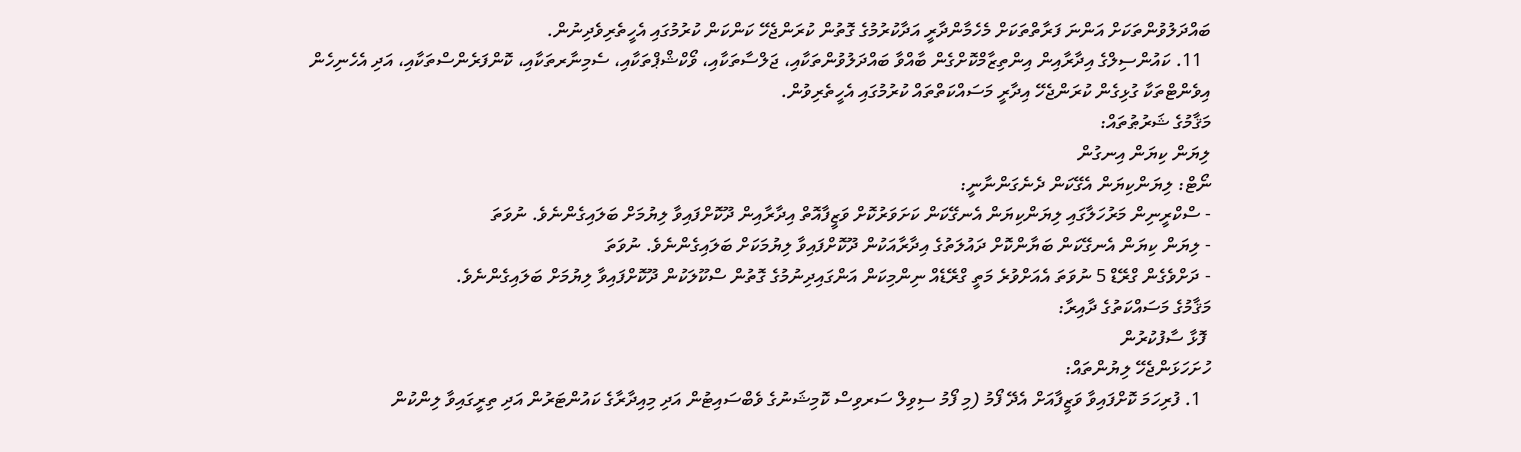ބައްދަލުވުންތަކަށް އަންނަ ފަރާތްތަކަށް މެހެމާންދާރީ އަދާކުރުމުގެ ގޮތުން ކުރަންޖެހޭ ކަންކަން ކުރުމުގައި އެހީތެރިވެދިނުން.
  11. ކައުންސިލްގެ އިދާރާއިން އިންތިޒާމްކޮށްގެން ބާއްވާ ބައްދަލުވުންތަކާއި، ޖަލްސާތަކާއި، ވޯކްޝްޕްތަކާއި، ސެމިނާރތަކާއި، ކޮންފަރެންސްތަކާއި، އަދި އެހެނިހެން އިވެންޓްތަކާ ގުޅިގެން ކުރަންޖެހޭ އިދާރީ މަސައްކަތްތައް ކުރުމުގައި އެހީތެރިވުން.
މަޤާމުގެ ޝަރުޠުތައް:
ލިޔަން ކިޔަން އިނގުން
ނޯޓް: ލިޔަންކިޔަން އެގޭކަން ދެނެގަންނާނީ:
- ސްކްރީނިން މަރުހަލާގައި ލިޔަންކިޔަން އެނގޭކަން ކަށަވަރުކޮށް ވަޒީފާއޮތް އިދާރާއިން ދޫކޮށްފައިވާ ލިޔުމަށް ބަލައިގެންނެވެ. ނުވަތަ
- ލިޔަން ކިޔަން އެނގޭކަން ބަޔާންކޮށް ދައުލަތުގެ އިދާރާއަކުން ދޫކޮށްފައިވާ ލިޔުމަކަށް ބަލައިގެންނެވެ. ނުވަތަ
- ދަށްވެގެން ގްރޭޑް 5 ނުވަތަ އެއަށްވުރެ މަތީ ގްރޭޑެއް ނިންމިކަން އަންގައިދިނުމުގެ ގޮތުން ސްކޫލަކުން ދޫކޮށްފައިވާ ލިޔުމަށް ބަލައިގެންނެވެ.
މަޤާމުގެ މަސައްކަތުގެ ދާއިރާ:
 ފޮޅާ ސާފުކުރުން
ހުށަހަޅަންޖެހޭ ލިޔުންތައް:
  1. ފުރިހަމަ ކޮށްފައިވާ ވަޒީފާއަށް އެދޭ ފޯމު (މި ފޯމު ސިވިލް ސަރވިސް ކޮމިޝަނުގެ ވެބްސައިޓުން އަދި މިއިދާރާގެ ކައުންޓަރުން އަދި ތިރީގައިވާ ލިންކުން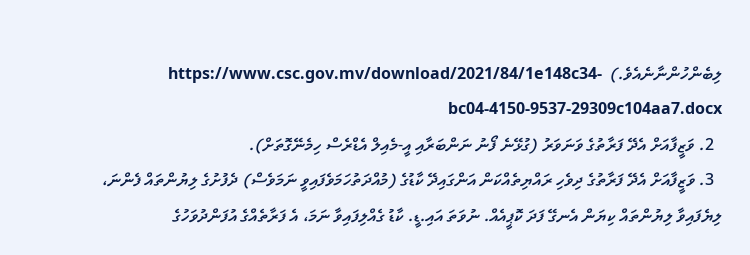ލިބެންހުންނާނެއެވެ.)  https://www.csc.gov.mv/download/2021/84/1e148c34-bc04-4150-9537-29309c104aa7.docx
  2. ވަޒީފާއަށް އެދޭ ފަރާތުގެ ވަނަވަރު (ގުޅޭނެ ފޯނު ނަންބަރާއި އީ-މެއިލް އެޑްރެސް ހިމެނޭގޮތަށް).
  3. ވަޒީފާއަށް އެދޭ ފަރާތުގެ ދިވެހި ރައްޔިތެއްކަން އަންގައިދޭ ކާޑުގެ (މުއްދަތުހަމަވެފައިވީ ނަމަވެސް) ދެފުށުގެ ލިޔުންތައް ފެންނަ، ލިޔެފައިވާ ލިޔުންތައް ކިޔަން އެނގޭ ފަދަ ކޮޕީއެއް. ނުވަތަ އައި.ޑީ. ކާޑު ގެއްލިފައިވާ ނަމަ، އެ ފަރާތެއްގެ އުފަންދުވަހުގެ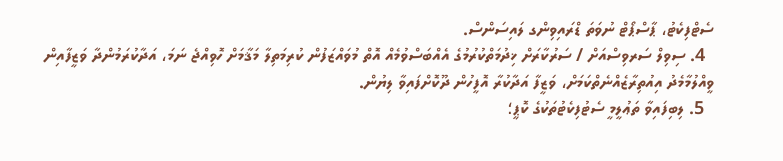ސެޓްފިކެޓު، ޕާސްޕޯޓް ނުވަތަ ޑްރައިވިންގ ލައިސަންސް.
  4. ސިވިލް ސަރވިސްއަށް / ސަރުކާރަށް ޚިދުމަތްކުރުމުގެ އެއްބަސްވުމެއް އޮތް މުވައްޒަފުން ކުރިމަތިލާ މަޤާމަށް ހޮވިއްޖެ ނަމަ، އަދާކުރަމުންދާ ވަޒީފާއިން ވީއްލުމާމެދު އިއުތިރާޒެއްނެތްކަމަށް، ވަޒީފާ އަދާކުރާ އޮފީހުން ދޫކޮށްފައިވާ ލިޔުން.
  5. ލިބިފައިވާ ތަޢުލީމީ ސެޓުފިކެޓުތަކުގެ ކޮޕީ؛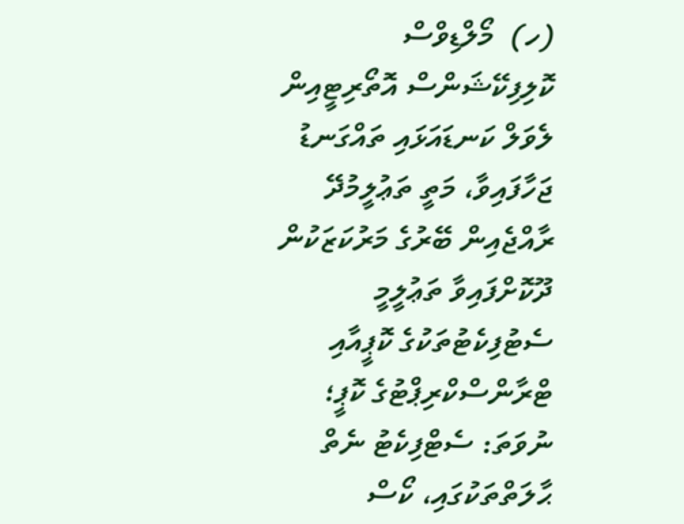(ހ)  މޯލްޑިވްސް ކޮލިފިކޭޝަންސް އޮތޯރިޓީއިން ލެވަލް ކަނޑައަޅައި ތައްގަނޑު ޖަހާފައިވާ، މަތީ ތަޢުލީމުދޭ ރާއްޖެއިން ބޭރުގެ މަރުކަޒަކުން ދޫކޮށްފައިވާ ތަޢުލީމީ ސެޓުފިކެޓުތަކުގެ ކޮޕީއާއި ޓްރާންސްކްރިޕްޓުގެ ކޮޕީ؛ ނުވަތަ: ސެޓްފިކެޓު ނެތް ޙާލަތްތަކުގައި، ކޯސް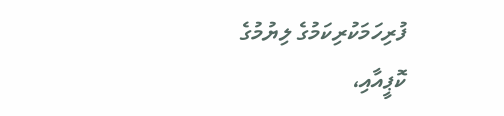ފުރިހަމަކުރިކަމުގެ ލިޔުމުގެ ކޮޕީއާއި،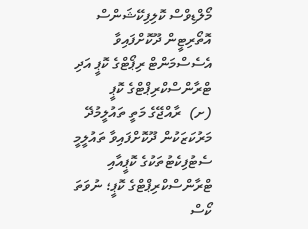މޯލްޑިވްސް ކޮލިފިކޭޝަންސް އޮތޯރިޓީން ދޫކޮށްފައިވާ އެސެސްމަންޓް ރިޕޯޓްގެ ކޮޕީ އަދި ޓްރާންސްކްރިޕްޓްގެ ކޮޕީ
(ށ)  ރާއްޖޭގެ މަތީ ތައުލީމުދޭ މަރުކަޒަކުން ދޫކޮށްފައިވާ ތައުލީމީ ސެޓުފިކެޓުތަކުގެ ކޮޕީއާއި ޓްރާންސްކްރިޕްޓްގެ ކޮޕީ؛ ނުވަތަ ކޯސް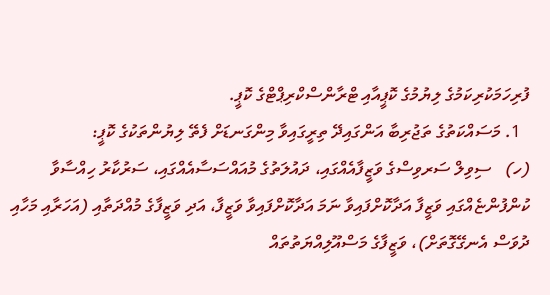ފުރިހަމަކުރިކަމުގެ ލިޔުމުގެ ކޮޕީއާއި ޓްރާންސްކްރިޕްޓްގެ ކޮޕީ.
  1. މަސައްކަތުގެ ތަޖުރިބާ އަންގައިދޭ ތިރީގައިވާ މިންގަނޑަށް ފެތޭ ލިޔުންތަކުގެ ކޮޕީ:
(ހ)   ސިވިލް ސަރވިސްގެ ވަޒީފާއެއްގައި، ދައުލަތުގެ މުއައްސަސާއެއްގައި، ސަރުކާރު ހިއްސާވާ ކުންފުންޏެއްގައި ވަޒީފާ އަދާކޮށްފައިވާ ނަމަ އަދާކޮށްފައިވާ ވަޒީފާ، އަދި ވަޒީފާގެ މުއްދަތާއި (އަހަރާއި މަހާއި ދުވަސް އެނގޭގޮތަށް)، ވަޒީފާގެ މަސްއޫލިއްޔަތުތައް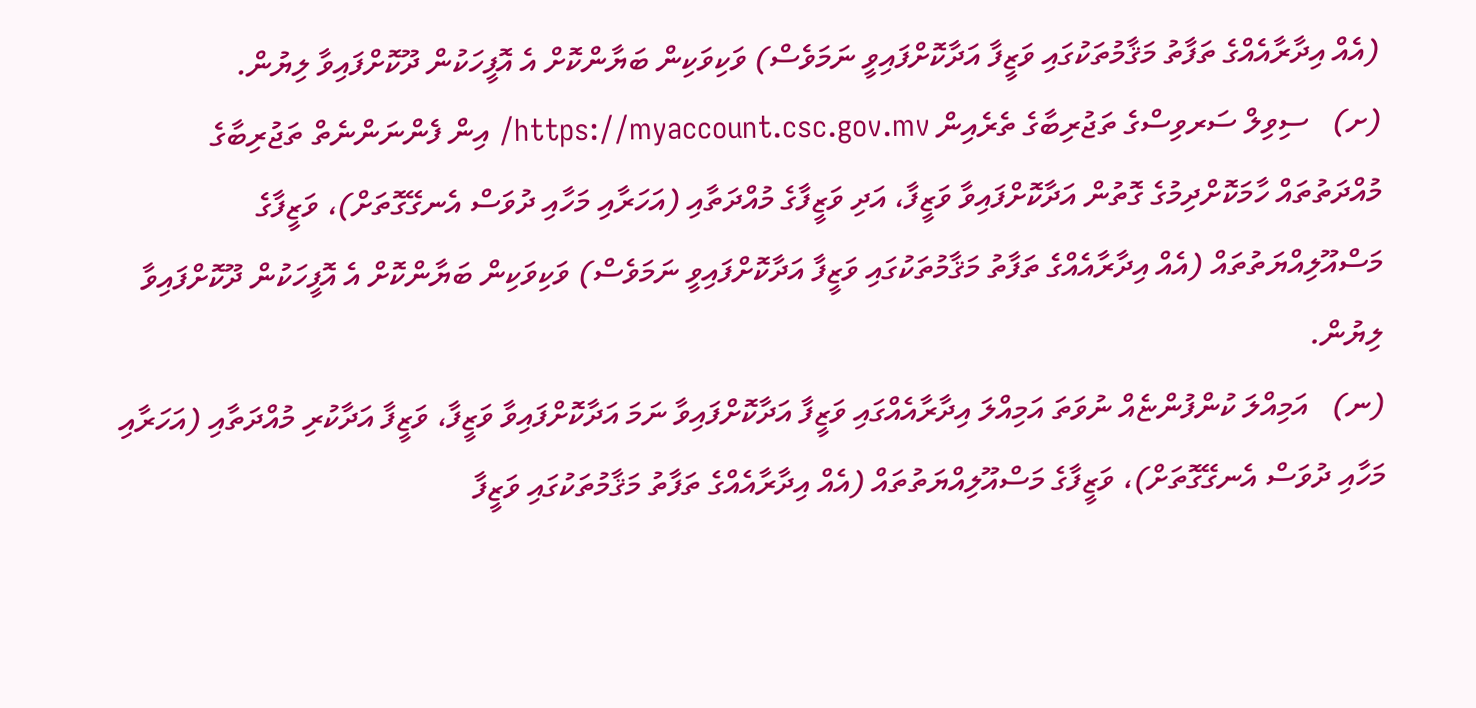(އެއް އިދާރާއެއްގެ ތަފާތު މަޤާމުތަކުގައި ވަޒީފާ އަދާކޮށްފައިވީ ނަމަވެސް) ވަކިވަކިން ބަޔާންކޮށް އެ އޮފީހަކުން ދޫކޮށްފައިވާ ލިޔުން.
(ށ)   ސިވިލް ސަރވިސްގެ ތަޖުރިބާގެ ތެރެއިން https://myaccount.csc.gov.mv/ އިން ފެންނަންނެތް ތަޖުރިބާގެ މުއްދަތުތައް ހާމަކޮށްދިމުގެ ގޮތުން އަދާކޮށްފައިވާ ވަޒީފާ، އަދި ވަޒީފާގެ މުއްދަތާއި (އަހަރާއި މަހާއި ދުވަސް އެނގޭގޮތަށް)، ވަޒީފާގެ މަސްއޫލިއްޔަތުތައް (އެއް އިދާރާއެއްގެ ތަފާތު މަޤާމުތަކުގައި ވަޒީފާ އަދާކޮށްފައިވީ ނަމަވެސް) ވަކިވަކިން ބަޔާންކޮށް އެ އޮފީހަކުން ދޫކޮށްފައިވާ ލިޔުން.
(ނ)   އަމިއްލަ ކުންފުންޏެއް ނުވަތަ އަމިއްލަ އިދާރާއެއްގައި ވަޒީފާ އަދާކޮށްފައިވާ ނަމަ އަދާކޮށްފައިވާ ވަޒީފާ، ވަޒީފާ އަދާކުރި މުއްދަތާއި (އަހަރާއި މަހާއި ދުވަސް އެނގޭގޮތަށް)، ވަޒީފާގެ މަސްއޫލިއްޔަތުތައް (އެއް އިދާރާއެއްގެ ތަފާތު މަޤާމުތަކުގައި ވަޒީފާ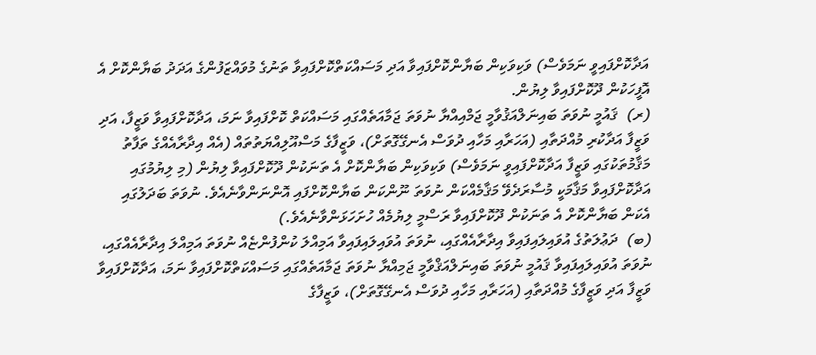އަދާކޮށްފައިވީ ނަމަވެސް) ވަކިވަކިން ބަޔާންކޮށްފައިވާ އަދި މަސައްކަތްކޮށްފައިވާ ތަނުގެ މުވައްޒަފުންގެ އަދަދު ބަޔާންކޮށް އެ އޮފީހަކުން ދޫކޮށްފައިވާ ލިޔުން.
(ރ)  ޤައުމީ ނުވަތަ ބައިނަލްއަޤުވާމީ ޖަމްއިއްޔާ ނުވަތަ ޖަމާއަތެއްގައި މަސައްކަތް ކޮށްފައިވާ ނަމަ، އަދާކޮށްފައިވާ ވަޒީފާ، އަދި ވަޒީފާ އަދާކުރި މުއްދަތާއި (އަހަރާއި މަހާއި ދުވަސް އެނގޭގޮތަށް)، ވަޒީފާގެ މަސްއޫލިއްޔަތުތައް (އެއް އިދާރާއެއްގެ ތަފާތު މަޤާމުތަކުގައި ވަޒީފާ އަދާކޮށްފައިވީ ނަމަވެސް) ވަކިވަކިން ބަޔާންކޮށް އެ ތަނަކުން ދޫކޮށްފައިވާ ލިޔުން (މި ލިޔުމުގައި އަދާކޮށްފައިވާ މަޤާމަކީ މުސާރަދެވޭ މަޤާމެއްކަން ނުވަތަ ނޫންކަން ބަޔާންކޮށްފައި އޮންނަންވާނެއެވެ. ނުވަތަ ބަދަލުގައި އެކަން ބަޔާންކޮށް އެ ތަނަކުން ދޫކޮށްފައިވާ ރަސްމީ ލިޔުމެއް ހުށަހަޅަންވާނެއެވެ.)
(ބ)  ދަޢުލަތުގެ އުވައިލައިފައިވާ އިދާރާއެއްގައި، ނުވަތަ އުވައިލައިފައިވާ އަމިއްލަ ކުންފުންޏެއް ނުވަތަ އަމިއްލަ އިދާރާއެއްގައި، ނުވަތަ އުވައިލައިފައިވާ ޤައުމީ ނުވަތަ ބައިނަލްއަޤްވާމީ ޖަމިއްޔާ ނުވަތަ ޖަމާއަތެއްގައި މަސައްކަތްކޮށްފައިވާ ނަމަ، އަދާކޮށްފައިވާ ވަޒީފާ އަދި ވަޒީފާގެ މުއްދަތާއި (އަހަރާއި މަހާއި ދުވަސް އެނގޭގޮތަށް)، ވަޒީފާގެ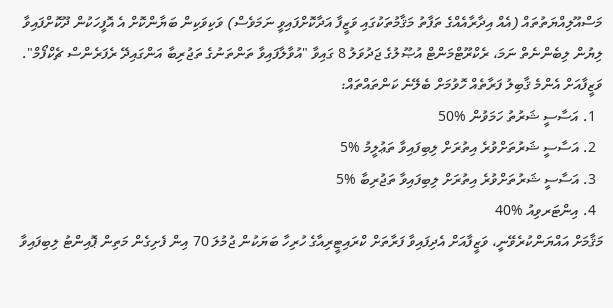މަސްއޫލިއްޔަތުތައް (އެއް އިދާރާއެއްގެ ތަފާތު މަޤާމުތަކުގައި ވަޒީފާ އަދާކޮށްފައިވީ ނަމަވެސް) ވަކިވަކިން ބަޔާންކޮށް އެ އޮފީހަކުން ދޫކޮށްފައިވާ ލިޔުން ލިބެންނެތް ނަމަ، ރެކްރޫޓްމަންޓް އުޞޫލުގެ ޖަދުވަލު 8 ގައިވާ "އުވާލާފައިވާ ތަންތަނުގެ ތަޖުރިބާ އަންގައިދޭ ރެފަރެންސް ޗެކްފޯމް".
ވަޒީފާއަށް އެންމެ ޤާބިލު ފަރާތެއް ހޮވުމަށް ބެލޭނެ ކަންތައްތައް:
  1. އަސާސީ ޝަރުތު ހަމަވުން %50
  2. އަސާސީ ޝަރުތަށްވުރެ އިތުރަށް ލިބިފައިވާ ތަޢުލީމު %5
  3. އަސާސީ ޝަރުތަށްވުރެ އިތުރަށް ލިބިފައިވާ ތަޖުރިބާ %5
  4. އިންޓަރވިއު %40
މަޤާމަށް އައްޔަންކުރެވޭނީ، ވަޒީފާއަށް އެދިފައިވާ ފަރާތަށް ކްރައިޓީރިއާގެ ހުރިހާ ބަޔަކުން ޖުމުލަ 70 އިން ފެށިގެން މަތިން ޕޮއިންޓު ލިބިފައިވާ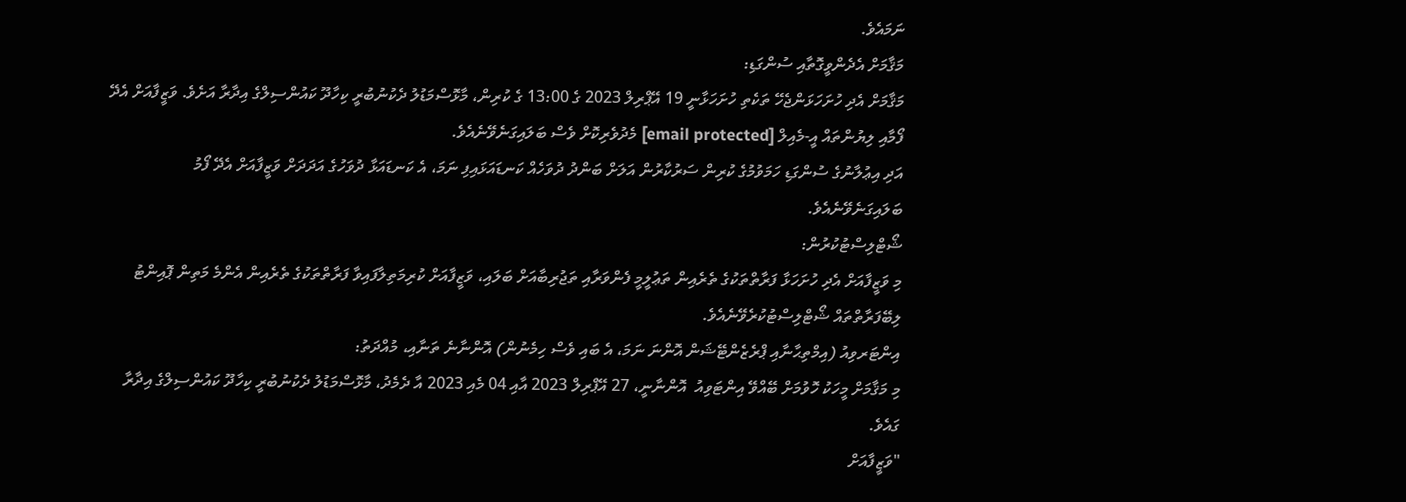ނަމައެވެ.
މަޤާމަށް އެދެންވީގޮތާއި ސުންގަޑި:
މަޤާމަށް އެދި ހުށަހަޅަންޖެހޭ ތަކެތި ހުށަހަޅާނީ 19 އޭޕްރިލް 2023 ގެ 13:00 ގެ ކުރިން، މާޅޮސްމަޑުލު ދެކުނުބުރީ ކިހާދޫ ކައުންސިލްގެ އިދާރާ އަށެވެ. ވަޒީފާއަށް އެދޭ ފޯމާއި ލިޔުންތައް އީ-މެއިލް [email protected] މެދުވެރިކޮށް ވެސް ބަލައިގަނެވޭނެއެވެ.
އަދި އިޢުލާނުގެ ސުންގަޑި ހަމަވުމުގެ ކުރިން ސަރުކާރުން އަލަށް ބަންދު ދުވަހެއް ކަނޑައަޅައިފި ނަމަ، އެ ކަނޑައަޅާ ދުވަހުގެ އަދަދަށް ވަޒީފާއަށް އެދޭ ފޯމު ބަލައިގަނެވޭނެއެވެ.
ޝޯޓްލިސްޓުކުރުން:
މި ވަޒީފާއަށް އެދި ހުށަހަޅާ ފަރާތްތަކުގެ ތެރެއިން ތަޢުލީމީ ފެންވަރާއި ތަޖުރިބާއަށް ބަލައި، ވަޒީފާއަށް ކުރިމަތިލާފައިވާ ފަރާތްތަކުގެ ތެރެއިން އެންމެ މަތިން ޕޮއިންޓު ލިބޭފަރާތްތައް ޝޯޓްލިސްޓުކުރެވޭނެއެވެ.
އިންޓަރވިއު (އިމްތިޙާނާއި ޕްރެޒެންޓޭޝަން އޮންނަ ނަމަ، އެ ބައި ވެސް ހިމެނުން) އޮންނާނެ ތަނާއި، މުއްދަތު:
މި މަޤާމަށް މީހަކު ހޮވުމަށް ބޭއްވޭ އިންޓަވިއު  އޮންނާނީ، 27 އޭޕްރިލް 2023 އާއި 04 މެއި 2023 އާ ދެމެދު، މާޅޮސްމަޑުލު ދެކުނުބުރީ ކިހާދޫ ކައުންސިލްގެ އިދާރާ ގައެވެ.
"ވަޒީފާއަށް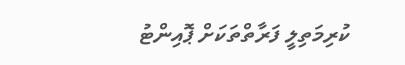ކުރިމަތިލީ ފަރާތްތަކަށް ޕޮއިންޓު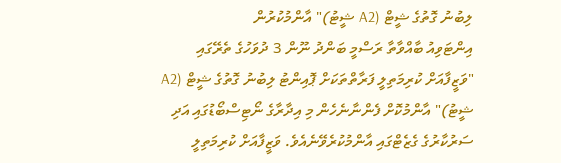ލިބުނު ގޮތުގެ ޝީޓް (A2 ޝީޓު)" އާންމުކުރުން
އިންޓަވިއު ބާއްވާތާ ރަސްމީ ބަންދު ނޫން 3 ދުވަހުގެ ތެރޭގައި "ވަޒީފާއަށް ކުރިމަތިލީ ފަރާތްތަކަށް ޕޮއިންޓު ލިބުނު ގޮތުގެ ޝީޓް (A2 ޝީޓު)" އާންމުކޮށް ފެންނާނެހެން މި އިދާރާގެ ނޯޓިސްބޯޑުގައި އަދި ސަރުކާރުގެ ގެޒެޓްގައި އާންމުކުރެވޭނެއެވެ. ވަޒީފާއަށް ކުރިމަތިލީ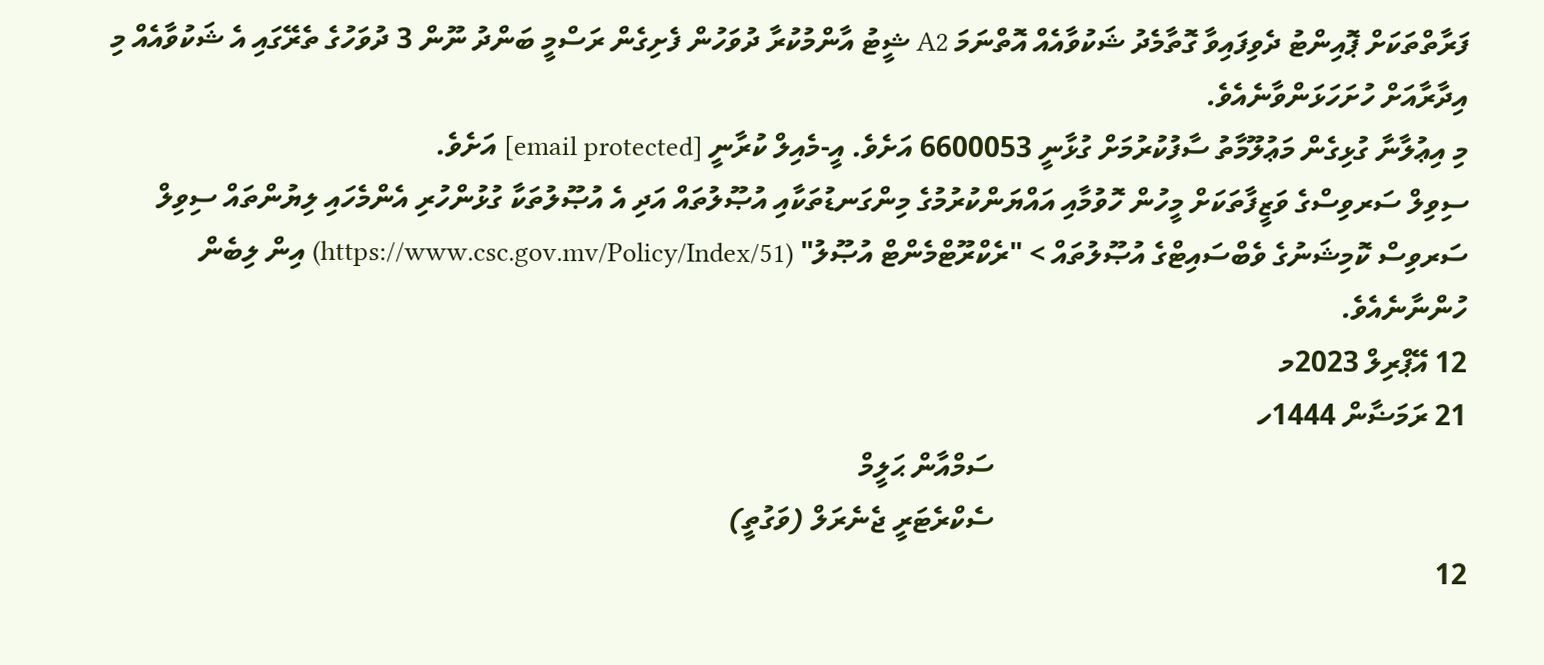ފަރާތްތަކަށް ޕޮއިންޓު ދެވިފައިވާ ގޮތާމެދު ޝަކުވާއެއް އޮތްނަމަ A2 ޝީޓު އާންމުކުރާ ދުވަހުން ފެށިގެން ރަސްމީ ބަންދު ނޫން 3 ދުވަހުގެ ތެރޭގައި އެ ޝަކުވާއެއް މި އިދާރާއަށް ހުށަހަޅަންވާނެއެވެ.
މި އިޢުލާނާ ގުޅިގެން މަޢުލޫމާތު ސާފުކުރުމަށް ގުޅާނީ 6600053 އަށެވެ. އީ-މެއިލް ކުރާނީ [email protected] އަށެވެ.
ސިވިލް ސަރވިސްގެ ވަޒީފާތަކަށް މީހުން ހޮވުމާއި އައްޔަންކުރުމުގެ މިންގަނޑުތަކާއި އުޞޫލުތައް އަދި އެ އުޞޫލުތަކާ ގުޅުންހުރި އެންމެހައި ލިޔުންތައް ސިވިލް ސަރވިސް ކޮމިޝަނުގެ ވެބްސައިޓްގެ އުޞޫލުތައް > "ރެކްރޫޓްމެންޓް އުޞޫލު" (https://www.csc.gov.mv/Policy/Index/51) އިން ލިބެން ހުންނާނެއެވެ.
12 އޭޕްރިލް 2023މ
21 ރަމަޟާން 1444ހ
                                                                 ސަމްއާން ޙަލީމް
                                                                 ސެކްރެޓަރީ ޖެނެރަލް (ވަގުތީ)
12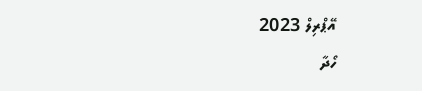އޭޕްރިލް 2023
ހޯދާ